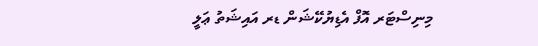މިނިސްޓަރ އޮފް އެޑިޔުކޭޝަން ޑރ އައިޝަތު ޢަލީ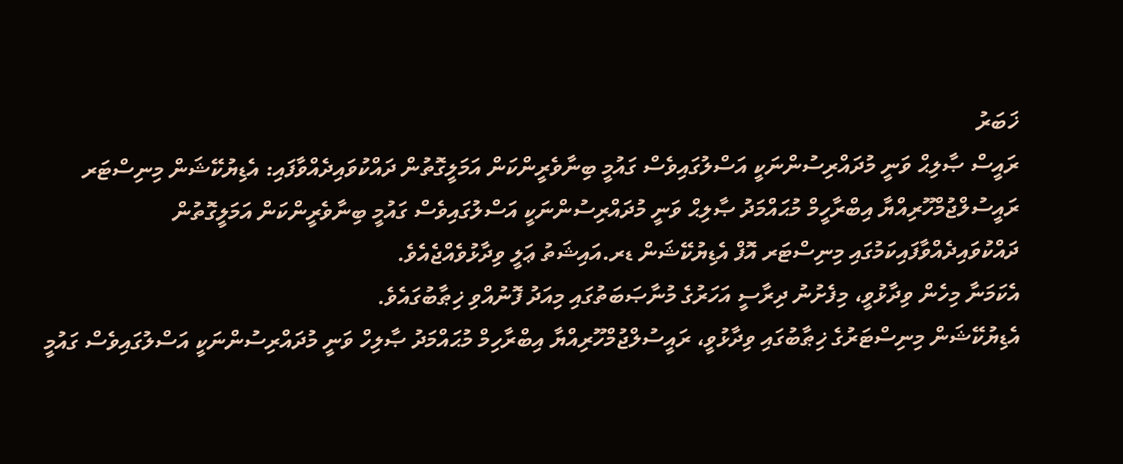ޚަބަރު
ރައީސް ޞާލިޙް ވަނީ މުދައްރިސުންނަކީ އަސްލުގައިވެސް ގައުމީ ބިނާވެރީންކަން އަމަލީގޮތުން ދައްކުވައިދެއްވާފައި: އެޑިޔުކޭޝަން މިނިސްޓަރ
ރައީސުލްޖުމްހޫރިއްޔާ އިބްރާހީމް މުޙައްމަދު ޞާލިޙް ވަނީ މުދައްރިސުންނަކީ އަސްލުގައިވެސް ގައުމީ ބިނާވެރީންކަން އަމަލީގޮތުން ދައްކުވައިދެއްވާފައިކަމުގައި މިނިސްޓަރ އޮފް އެޑިޔުކޭޝަން ޑރ.އައިޝަތު ޢަލީ ވިދާޅުވެއްޖެއެވެ.
އެކަމަނާ މިހެން ވިދާޅުވީ، މިފެށުނު ދިރާސީ އަހަރުގެ މުނާޞަބަތުގައި މިއަދު ފޮނުއްވި ޚިޠާބުގައެވެ.
އެޑިޔުކޭޝަން މިނިސްޓަރުގެ ޚިޠާބުގައި ވިދާޅުވީ، ރައީސުލްޖުމްހޫރިއްޔާ އިބްރާހިމް މުޙައްމަދު ޞާލިހް ވަނީ މުދައްރިސުންނަކީ އަސްލުގައިވެސް ގައުމީ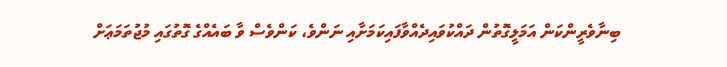ބިނާވެރީންކަން އަމަލީގޮތުން ދައްކުވައިދެއްވާފައިކަމަށާއި ނަންވެ، ކަންވެސް ވާ ބައެއްގެ ގޮތުގައި މުޖުތަމަޢަށް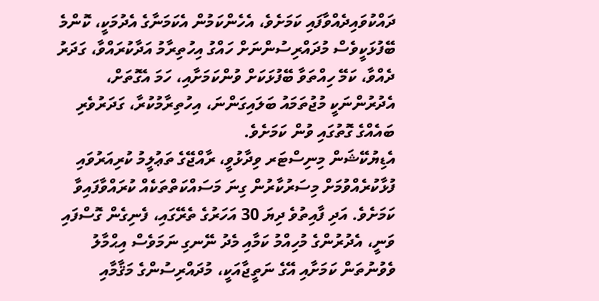ދައްކުވައިދެއްވާފައި ކަމަށެވެ، އެހެންކަމުން އެކަމަނާގެ އެދުމަކީ، ކޮންމެ ބޭފުޅަކީވެސް މުދައްރިސުންނަށް ހައްގު އިހުތިރާމު އަދާކުރައްވާ، ގަދަރު ދެއްވާ، ކަމޭ ހިއްތަވާ ބޭފުޅަކަށް ވުންކަމަށާއި، ހަމަ އެގޮތަށް، އެދުރުންނަކީ މުޖުތަމައު ބަލައިގަންނަ، އިހުތިރާމުކުރާ، ގަދަރުވެރި ބައެއްގެ ގޮތުގައި ވުން ކަމަށެވެ.
އެޑިޔުކޭޝަން މިނިސްޓަރ ވިދާޅުވީ، ރާއްޖޭގެ ތަޢުލީމު ކުރިއަރުވައި ފުޅާކުރެއްވުމަށް މިސަރުކާރުން ގިނަ މަސައްކަތްތަކެއް ކުރައްވާފައިވާ ކަމަށެވެ. އަދި ފާއިތުވެ ދިޔަ 30 އަހަރުގެ ތެރޭގައި، ފެނިގެން ގޮސްފައި ވަނީ، އެދުރުންގެ މުހިއްމު ކަމާއި މެދު ނޭނގި ނަމަވެސް އިޙްމާލު ވެވުނުތަން ކަމަށާއި އޭގެ ނަތީޖާއަކީ، މުދައްރިސުންގެ މަޤާމާއި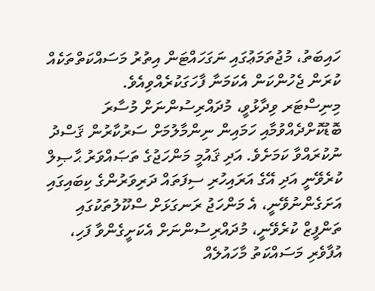ހައިބަތު، މުޖުތަމަޢުގައި ނަގަހައްޓަން އިތުރު މަސައްކަތްތަކެއް ކުރަން ޖެހުންކަން އެކަމަނާ ފާހަގަކުރެއްވިއެވެ.
މިނިސްޓަރ ވިދާޅުވީ، މުދައްރިސުންނަށް މުސާރަ ބޮޑުކޮށްދެއްވުމާއި ހަމައިން ނިންމާލުމަށް ސަރުކާރުން ޤަސްދު ނުކުރައްވާ ކަމަށެވެ. އަދި ޤައުމީ މަންހަޖުގެ ތަޞައްވަރު ޙާޞިލް ކުރެވޭނީ އަދި އޭގެ އަރައިހުރި ސިފަތައް ދަރިވަރުންގެ ކިބައިގައި އަށަގެންނުވޭނީ، އެ މަންހަޖު ރަނގަޅަށް ސްކޫލުތަކުގައި ތަންފީޒް ކުރެވޭނީ، މުދައްރިސުންނަށް އެކަށީގެންވާ ފަހި، އުފާވެރި މަސައްކަތު މާހައުލެއް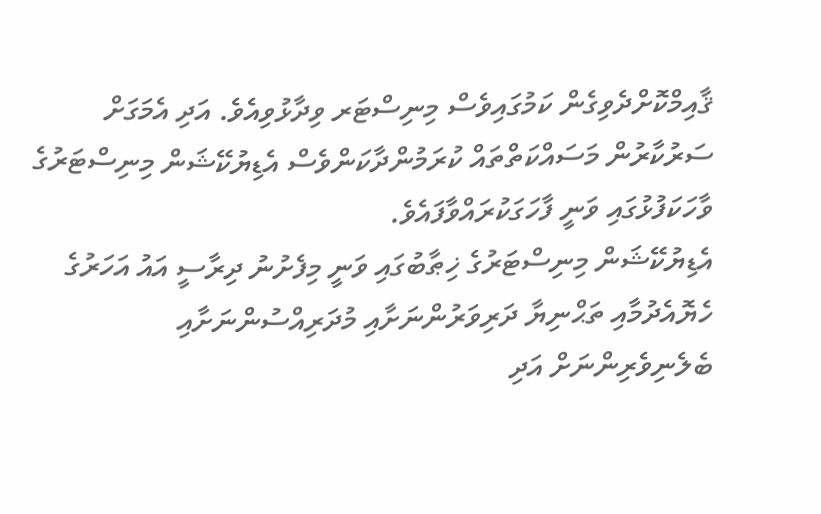ޤާއިމްކޮށްދެވިގެން ކަމުގައިވެސް މިނިސްޓަރ ވިދާޅުވިއެވެ. އަދި އެމަގަށް ސަރުކާރުން މަސައްކަތްތައް ކުރަމުންދާކަންވެސް އެޑިޔުކޭޝަން މިނިސްޓަރުގެ ވާހަކަފުޅުގައި ވަނީ ފާހަގަކުރައްވާފައެވެ.
އެޑިޔުކޭޝަން މިނިސްޓަރުގެ ޚިޠާބުގައި ވަނީ މިފެށުނު ދިރާސީ އައު އަހަރުގެ ހެޔޮއެދުމާއި ތަޙްނިޔާ ދަރިވަރުންނަށާއި މުދަރިއްސުންނަށާއި ބެލެނިވެރިންނަށް އަދި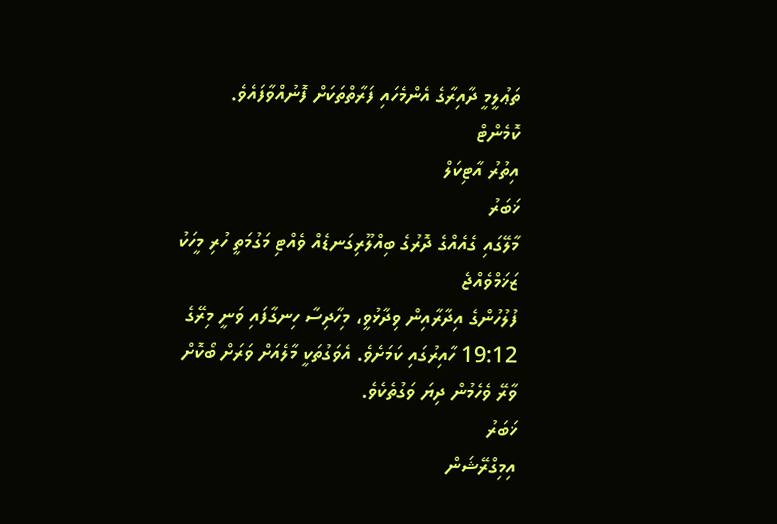ތަޢުލީމީ ދާއިރާގެ އެންމެހައި ފަރާތްތަކަށް ފޮނުއްވާފައެވެ.
ކޮމެންޓް
އިތުރު އާޓިކަލް
ޚަބަރު
މާލޭގައި ގެއެއްގެ ދޮރުގެ ބިއްލޫރިގަނޑެއް ވެއްޓި މަގުމަތީ ހުރި މީހަކު ޒަޚަމްވެއްޖެ
ފުލުހުންގެ އިދާރާއިން ވިދާޅުވީ، މިހާދިސާ ހިނގާފައި ވަނީ މިރޭގެ 19:12 ހާއިރުގައި ކަމަށެވެ. އެވަގުތަކީ މާލެއަށް ވަރަށް ބޯކޮށް ވާރޭ ވެހެމުން ދިޔަ ވަގުތެކެވެ.
ޚަބަރު
އިމިގްރޭޝަން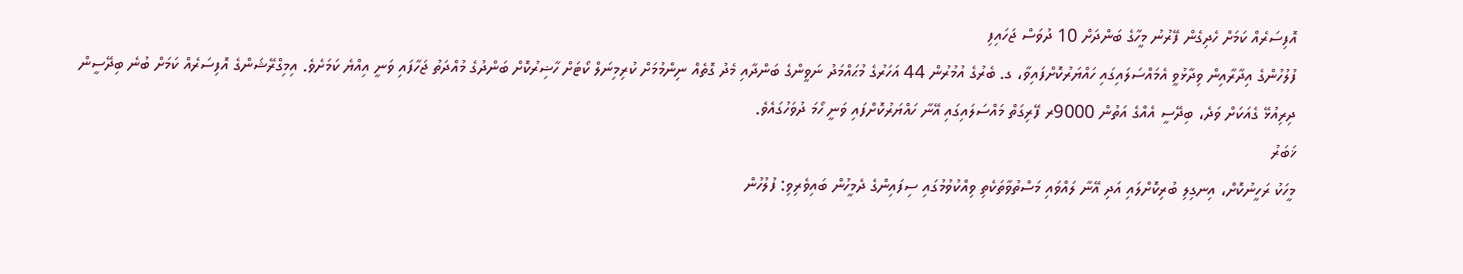އޮފިސަރެއް ކަމަށް ހެދިގެން ފޭރުނު މީހާގެ ބަންދަށް 10 ދުވަސް ޖަހައިފި
ފުލުހުންގެ އިދާރާއިން ވިދާޅުވީ އެމައްސަލައިގައި ހައްޔަރުކޮށްފައިވާ، ގ. ބެރުގެ އުމުރުން 44 އަހަރުގެ މުޙައްމަދު ނަވީންގެ ބަންދާއި މެދު ގޮތެއް ނިންމުމަށް ކުރިމިނަލް ކޯޓަށް ހާޟިރުކޮށް ބަންދުގެ މުއްދަތު ޖަހާފައި ވަނީ އިއްޔެ ކަމަށެވެ. އިމިގްރޭޝަންގެ އޮފިސަރެއް ކަމަށް ބުނެ ބިދޭސީން ދިރިއުޅޭ ގެއަކަށް ވަދެ، ބިދޭސީ އެއްގެ އަތުން 9000ރ ފޭރިގަތް މައްސަލައިގައި އޭނާ ހައްޔަރުކޮށްފައި ވަނީ ހޯމަ ދުވަހުގައެވެ.
ޚަބަރު
މީހަކު ރަހީނުކޮށް، އިނގިލި ބުރިކޮށްލައި އަދި އޭނާ ލައްވައި މަސްތުވާތަކެތި ވިއްކުވުމުގައި ސިފައިންގެ ދެމީހުން ބައިވެރިވި: ފުލުހުން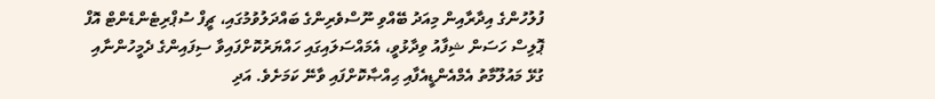ފުލުހުންގެ އިދާރާއިން މިއަދު ބޭއްވި ނޫސްވެރިންގެ ބައްދަލުވުމުގައި، ޗީފް ސުޕްރިޓެންޑެންޓް އޮފް ޕޮލިސް ހަސަން ޝިފާއު ވިދާޅުވީ، އެމައްސަލައިގައި ހައްޔަރުކޮށްފައިވާ ސިފައިންގެ ދެމީހުންނާއި ގުޅޭ މައުލޫމާތު އެމްއެންޑީއެފާއި ޙިއްޞާކޮށްފައި ވާނޭ ކަމަށެވެ. އަދި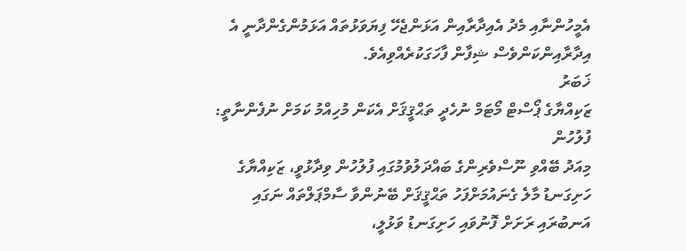އެމީހުންނާއި މެދު އެއިދާރާއިން އަޅަންޖެހޭ ފިޔަވަޅުތައް އަޅަމުންގެންދާނީ އެ އިދާރާއިންކަންވެސް ޝިފާން ފާހަގަކުރެއްވިއެވެ.
ޚަބަރު
ޒަކިއްޔާގެ ޕޯސްޓް މޯޓަމް ނުހެދީ ތަޙްޤީޤަށް އެކަން މުހިއްމު ކަމަށް ނުފެންނާތީ: ފުލުހުން
މިއަދު ބޭއްވި ނޫސްވެރިންގެ ބައްދަލުވުމުގައި ފުލުހުން ވިދާޅުވީ، ޒަކިއްޔާގެ ހަށިގަނޑު މާލެ ގެނައުމަށްފަހު ތަޙްޤީޤަށް ބޭނުންވާ ސާމްޕަލްތައް ނަގައި އަނބުރައި ރަށަށް ފޮނުވައި ހަށިގަނޑު ވަޅުލީ،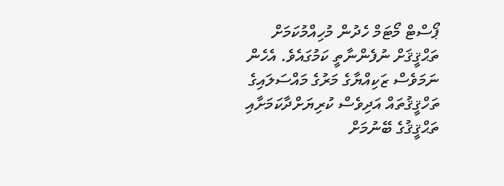ޕޯސްޓް މޯޓަމް ހެދުން މުހިއްމުކަމަށް ތަޙްޤީޤަށް ނުފެންނާތީ ކަމުގައެވެ. އެހެން ނަމަވެސް ޒަކިއްޔާގެ މަރުގެ މައްސަލައިގެ ތަހްޤީޤުތައް އަދިވެސް ކުރިޔަށްދާކަމަށާއި ތަޙްޤީޤުގެ ބޭނުމަށް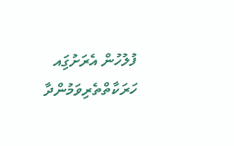ފުލުހުން އެރަށުގަިއ ހަރަކާތްތެރިވަމުންދާ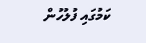ކަމުގައި ފުލުހުން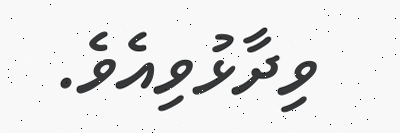ވިދާޅުވިއެވެ.